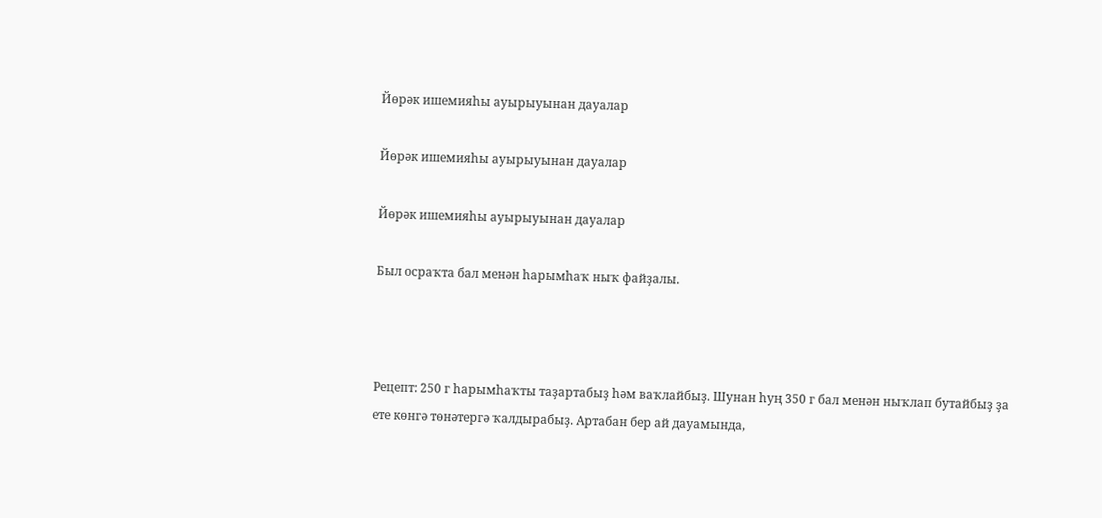Йөрәк ишемияһы ауырыуынан дауалар

Йөрәк ишемияһы ауырыуынан дауалар

Йөрәк ишемияһы ауырыуынан дауалар

Был осраҡта бал менән һарымһаҡ ныҡ файҙалы.



Рецепт: 250 г һарымһаҡты таҙартабыҙ һәм ваҡлайбыҙ. Шунан һуң 350 г бал менән ныҡлап бутайбыҙ ҙа ете көнгә төнәтергә ҡалдырабыҙ. Артабан бер ай дауамында,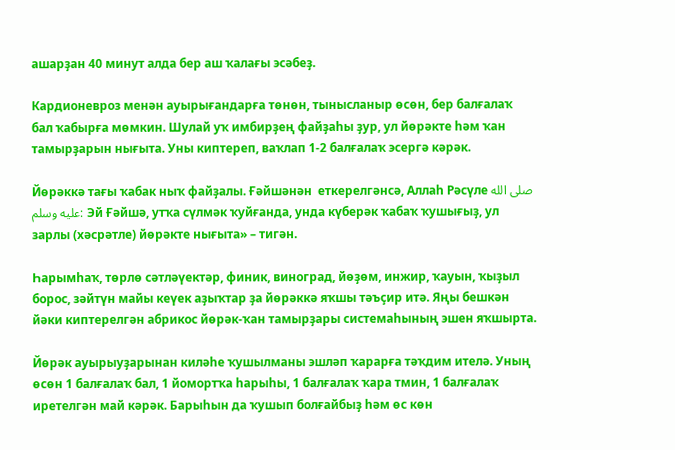ашарҙан 40 минут алда бер аш ҡалағы эсәбеҙ.

Кардионевроз менән ауырығандарға төнөн, тынысланыр өсөн, бер балғалаҡ бал ҡабырға мөмкин. Шулай уҡ имбирҙең файҙаһы ҙур, ул йөрәкте һәм ҡан тамырҙарын нығыта. Уны киптереп, ваҡлап 1-2 балғалаҡ эсергә кәрәк.

Йөрәккә тағы ҡабак ныҡ файҙалы. Ғәйшәнән  еткерелгәнсә, Аллаһ Рәсүле صلى الله عليه وسلم: Эй Ғәйшә, утҡа сүлмәк ҡуйғанда, унда күберәк ҡабаҡ ҡушығыҙ, ул зарлы (хәсрәтле) йөрәкте нығыта» – тигән.

Һарымһаҡ, төрлө сәтләүектәр, финик, виноград, йөҙөм, инжир, ҡауын, ҡыҙыл борос, зәйтүн майы кеүек аҙыҡтар ҙа йөрәккә яҡшы тәъҫир итә. Яңы бешкән йәки киптерелгән абрикос йөрәк-ҡан тамырҙары системаһының эшен яҡшырта.

Йөрәк ауырыуҙарынан киләһе ҡушылманы эшләп ҡарарға тәҡдим ителә. Уның өсөн 1 балғалаҡ бал, 1 йомортҡа һарыһы, 1 балғалаҡ ҡара тмин, 1 балғалаҡ иретелгән май кәрәк. Барыһын да ҡушып болғайбыҙ һәм өс көн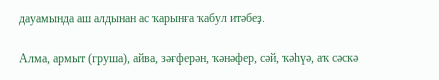дауамында аш алдынан ас ҡарынға ҡабул итәбеҙ.

Алма, армыт (груша), айва, зәғферән, ҡәнәфер, сәй, ҡәһүә, аҡ сәскә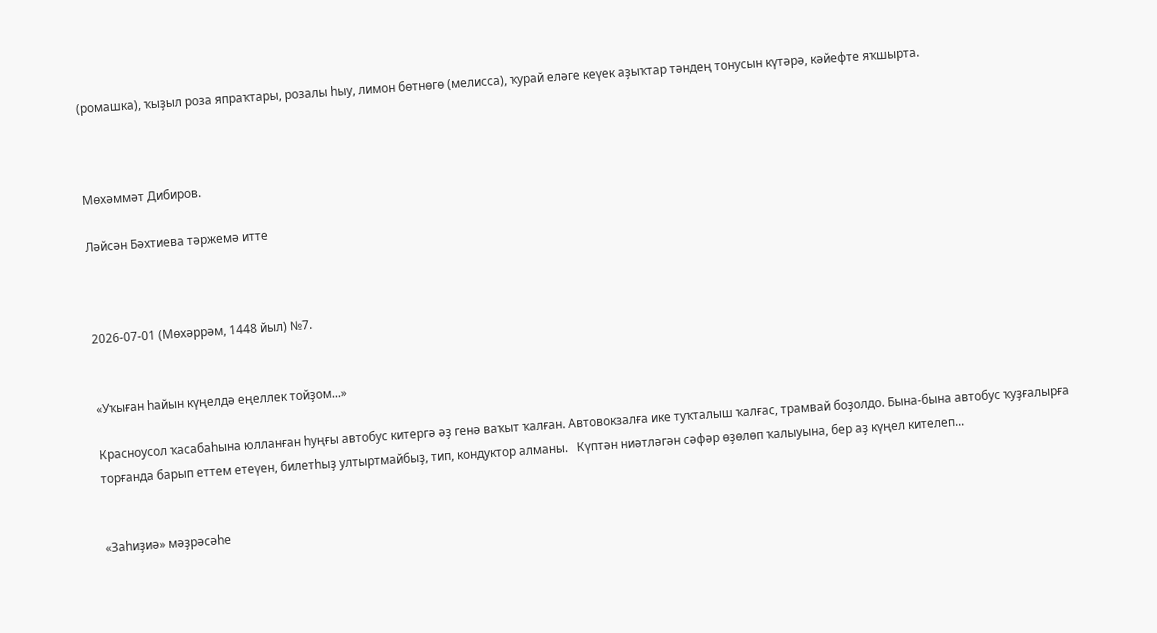(ромашка), ҡыҙыл роза япраҡтары, розалы һыу, лимон бөтнөгө (мелисса), ҡурай еләге кеүек аҙыҡтар тәндең тонусын күтәрә, кәйефте яҡшырта.



Мөхәммәт Дибиров.

Ләйсән Бәхтиева тәржемә итте



2026-07-01 (Мөхәррәм, 1448 йыл) №7.


«Уҡыған һайын күңелдә еңеллек тойҙом...»

Красноусол ҡасабаһына юлланған һуңғы автобус китергә әҙ генә ваҡыт ҡалған. Автовокзалға ике туҡталыш ҡалғас, трамвай боҙолдо. Бына-бына автобус ҡуҙғалырға торғанда барып еттем етеүен, билетһыҙ ултыртмайбыҙ, тип, кондуктор алманы.   Күптән ниәтләгән сәфәр өҙөлөп ҡалыуына, бер аҙ күңел кителеп...


«Заһиҙиә» мәҙрәсәһе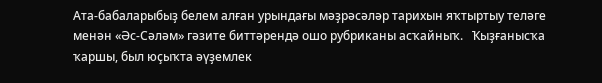Ата-бабаларыбыҙ белем алған урындағы мәҙрәсәләр тарихын яҡтыртыу теләге менән «Әс-Сәләм» гәзите биттәрендә ошо рубриканы асҡайныҡ.   Ҡыҙғанысҡа ҡаршы, был юҫыҡта әүҙемлек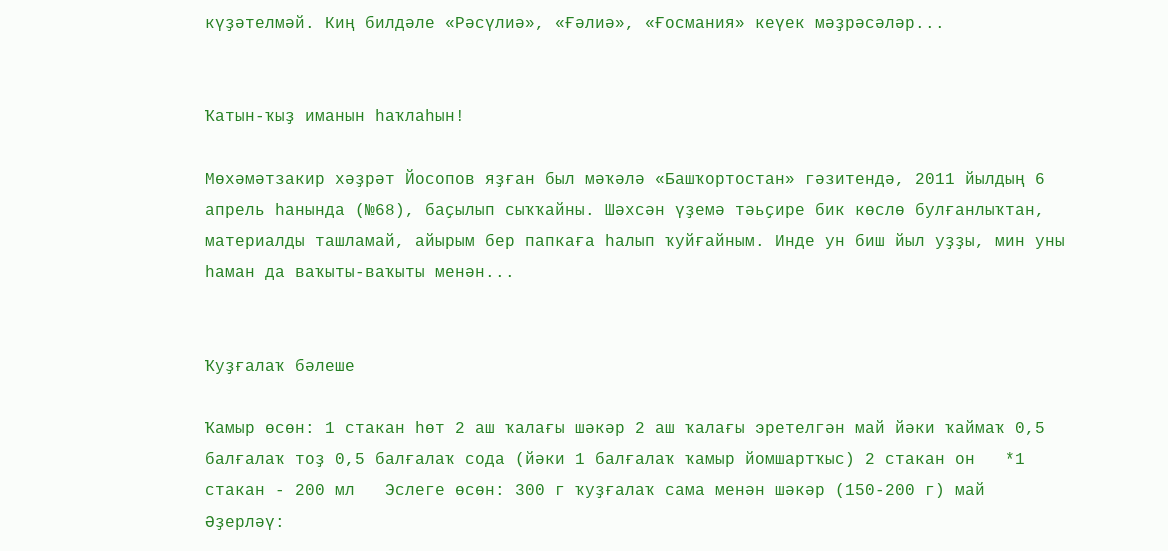күҙәтелмәй. Киң билдәле «Рәсүлиә», «Ғәлиә», «Ғосмания» кеүек мәҙрәсәләр...


Ҡатын-ҡыҙ иманын һаҡлаһын!

Мөхәмәтзакир хәҙрәт Йосопов яҙған был мәҡәлә «Башҡортостан» гәзитендә, 2011 йылдың 6 апрель һанында (№68), баҫылып сыҡҡайны. Шәхсән үҙемә тәьҫире бик көслө булғанлыҡтан, материалды ташламай, айырым бер папкаға һалып ҡуйғайным. Инде ун биш йыл уҙҙы, мин уны һаман да ваҡыты-ваҡыты менән...


Ҡуҙғалаҡ бәлеше

Ҡамыр өсөн: 1 стакан һөт 2 аш ҡалағы шәкәр 2 аш ҡалағы эретелгән май йәки ҡаймаҡ 0,5 балғалаҡ тоҙ 0,5 балғалаҡ сода (йәки 1 балғалаҡ ҡамыр йомшартҡыс) 2 стакан он   *1 стакан - 200 мл   Эслеге өсөн: 300 г ҡуҙғалаҡ сама менән шәкәр (150-200 г) май   Әҙерләү: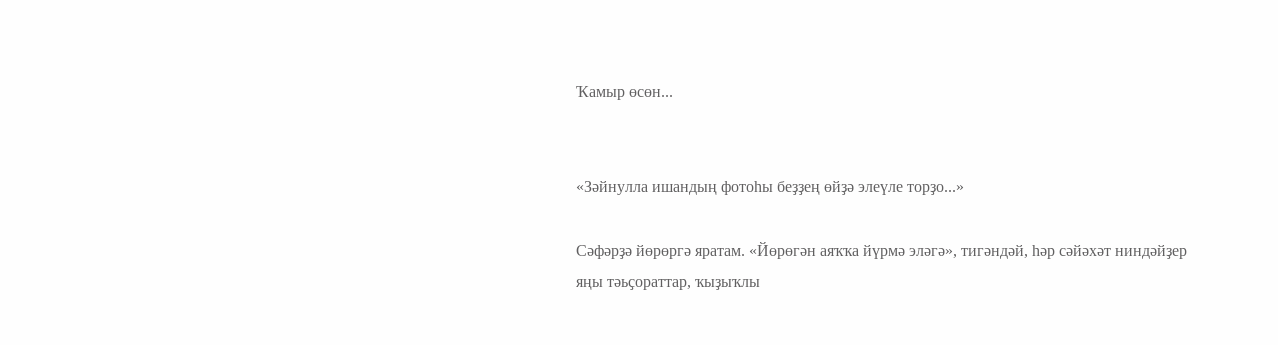Ҡамыр өсөн...


«Зәйнулла ишандың фотоһы беҙҙең өйҙә элеүле торҙо...»

Сәфәрҙә йөрөргә яратам. «Йөрөгән аяҡҡа йүрмә эләгә», тигәндәй, һәр сәйәхәт ниндәйҙер яңы тәьҫораттар, ҡыҙыҡлы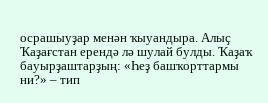осрашыуҙар менән ҡыуандыра. Алыҫ Ҡаҙағстан ерендә лә шулай булды. Ҡаҙаҡ бауырҙаштарҙың: «Һеҙ башҡорттармы ни?» – тип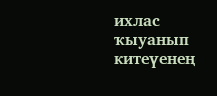ихлас ҡыуанып китеүенең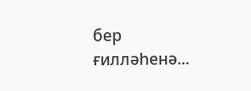бер ғилләһенә...